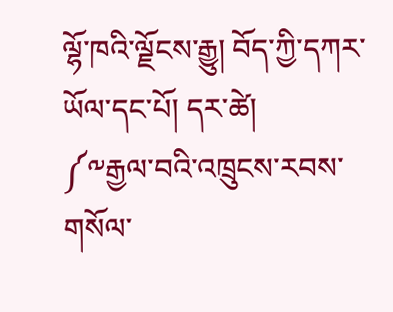ལྷོ་ཁའི་ལྗོངས་རྒྱུ། བོད་ཀྱི་དཀར་ཡོལ་དང་པོ། དར་ཚེ།
༼༸རྒྱལ་བའི་འཁྲུངས་རབས་གསོལ་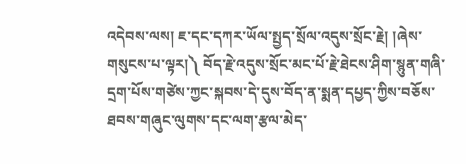འདེབས་ལས། ཇ་དང་དཀར་ཡོལ་སྤྱད་སྲོལ་འདུས་སྲོང་རྗེ། །ཞེས་གསུངས་པ་ལྟར།༽ བོད་རྗེ་འདུས་སྲོང་མང་པོ་རྗེ་ཐེངས་ཤིག་སྙུན་གཞི་དྲག་པོས་གཙེས་ཀྱང་སྐབས་དེ་དུས་བོད་ན་སྨན་དཔྱད་ཀྱིས་བཅོས་ཐབས་གཞུང་ལུགས་དང་ལག་རྩལ་མེད་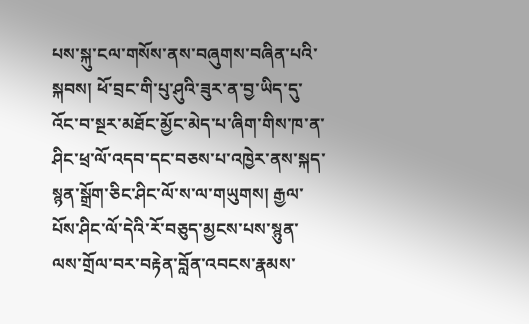པས་སྐུ་ངལ་གསོས་ནས་བཞུགས་བཞིན་པའི་སྐབས། ཕོ་བྲང་གི་པུ་ཤུའི་ཟུར་ན་བྱ་ཡིད་དུ་འོང་བ་སྔར་མཐོང་མྱོང་མེད་པ་ཞིག་གིས་ཁ་ན་ཤིང་ཕྲ་ལོ་འདབ་དང་བཅས་པ་འཁྱེར་ནས་སྐད་སྙན་སྒྲོག་ཅིང་ཤིང་ལོ་ས་ལ་གཡུགས། རྒྱལ་པོས་ཤིང་ལོ་དེའི་རོ་བཅུད་མྱངས་པས་སྙུན་ལས་གྲོལ་བར་བརྟེན་བློན་འབངས་རྣམས་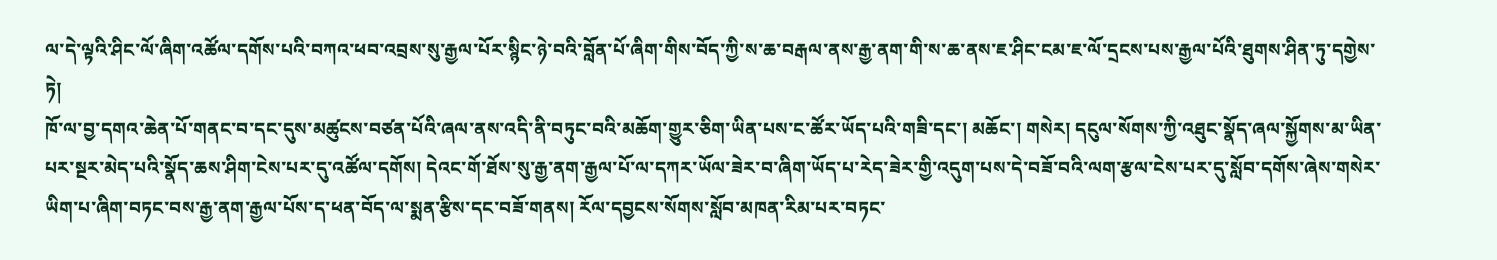ལ་དེ་ལྟའི་ཤིང་ལོ་ཞིག་འཚོལ་དགོས་པའི་བཀའ་ཕབ་འབྲས་སུ་རྒྱལ་པོར་སྙིང་ཉེ་བའི་བློན་པོ་ཞིག་གིས་བོད་ཀྱི་ས་ཆ་བརྒལ་ནས་རྒྱ་ནག་གི་ས་ཆ་ནས་ཇ་ཤིང་ངམ་ཇ་ལོ་དྲངས་པས་རྒྱལ་པོའི་ཐུགས་ཤིན་ཏུ་དགྱེས་ཏེ།
ཁོ་ལ་བྱ་དགའ་ཆེན་པོ་གནང་བ་དང་དུས་མཚུངས་བཙན་པོའི་ཞལ་ནས་འདི་ནི་བཏུང་བའི་མཆོག་གྱུར་ཅིག་ཡིན་པས་ང་ཚོར་ཡོད་པའི་གཟི་དང་། མཆོང་། གསེར། དངུལ་སོགས་ཀྱི་འཐུང་སྣོད་ཞལ་སྐྱོགས་མ་ཡིན་པར་སྔར་མེད་པའི་སྣོད་ཆས་ཤིག་ངེས་པར་དུ་འཚོལ་དགོས། དེའང་གོ་ཐོས་སུ་རྒྱ་ནག་རྒྱལ་པོ་ལ་དཀར་ཡོལ་ཟེར་བ་ཞིག་ཡོད་པ་རེད་ཟེར་གྱི་འདུག་པས་དེ་བཟོ་བའི་ལག་རྩལ་ངེས་པར་དུ་སློབ་དགོས་ཞེས་གསེར་ཡིག་པ་ཞིག་བཏང་བས་རྒྱ་ནག་རྒྱལ་པོས་ད་ཕན་བོད་ལ་སྨན་རྩིས་དང་བཟོ་གནས། རོལ་དབྱངས་སོགས་སློབ་མཁན་རིམ་པར་བཏང་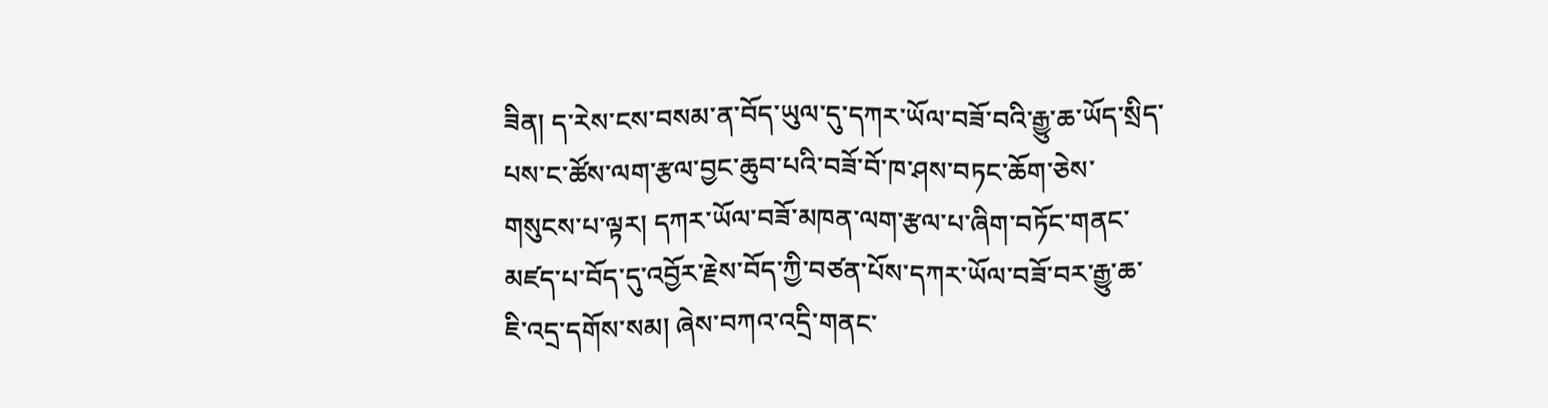ཟིན། ད་རེས་ངས་བསམ་ན་བོད་ཡུལ་དུ་དཀར་ཡོལ་བཟོ་བའི་རྒྱུ་ཆ་ཡོད་སྲིད་པས་ང་ཚོས་ལག་རྩལ་བྱང་ཆུབ་པའི་བཟོ་བོ་ཁ་ཤས་བཏང་ཆོག་ཅེས་གསུངས་པ་ལྟར། དཀར་ཡོལ་བཟོ་མཁན་ལག་རྩལ་པ་ཞིག་བཏོང་གནང་མཛད་པ་བོད་དུ་འབྱོར་རྗེས་བོད་ཀྱི་བཙན་པོས་དཀར་ཡོལ་བཟོ་བར་རྒྱུ་ཆ་ཇི་འདྲ་དགོས་སམ། ཞེས་བཀའ་འདྲི་གནང་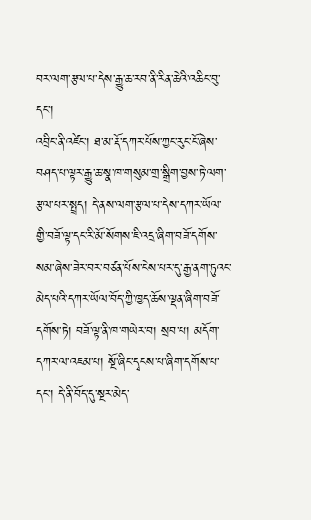བར་ལག་རྩལ་པ་དེས་རྒྱུ་ཆ་རབ་ནི་རིན་ཆེའི་འཆིང་བུ་དང་།
འབྲིང་ནི་འཛེང་། ཐ་མ་རྡོ་དཀར་པོས་ཀྱང་རུང་ངོ་ཞེས་བཤད་པ་ལྟར་རྒྱུ་ཆ་སྣ་ཁ་གསུམ་གྲ་སྒྲིག་བྱས་ཏེ་ལག་རྩལ་པར་སྤྲད། དེ་ནས་ལག་རྩལ་པ་དེས་དཀར་ཡོལ་གྱི་བཟོ་ལྟ་དང་རི་མོ་སོགས་ཇི་འདྲ་ཞིག་བཟོ་དགོས་སམ་ཞེས་ཟེར་བར་བཙན་པོས་ངེས་པར་དུ་རྒྱ་ནག་ཏུའང་མེད་པའི་དཀར་ཡོལ་བོད་ཀྱི་ཁྱད་ཆོས་ལྡན་ཞིག་བཟོ་དགོས་ཏེ། བཟོ་ལྟ་ནི་ཁ་གཡེར་བ། སྲབ་པ། མདོག་དཀར་ལ་འཇམ་པ། སྔོ་ཞིང་དྭངས་པ་ཞིག་དགོས་པ་དང་། དེ་ནི་བོད་དུ་སྔར་མེད་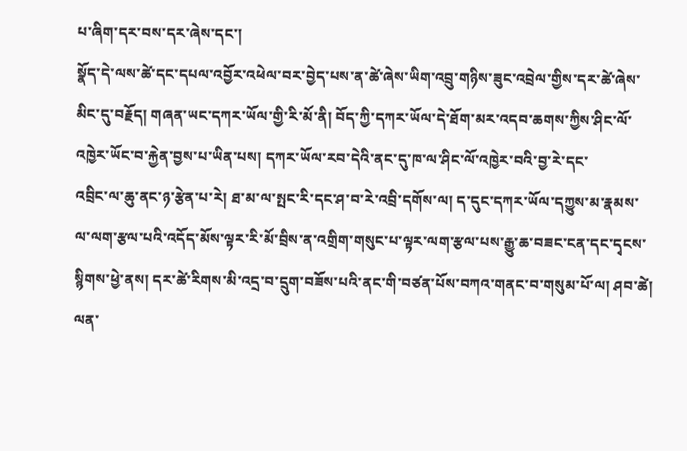པ་ཞིག་དར་བས་དར་ཞེས་དང་།
སྣོད་དེ་ལས་ཚེ་དང་དཔལ་འབྱོར་འཕེལ་བར་བྱེད་པས་ན་ཚེ་ཞེས་ཡིག་འབྲུ་གཉིས་ཟུང་འབྲེལ་གྱིས་དར་ཚེ་ཞེས་མིང་དུ་བརྗོད། གཞན་ཡང་དཀར་ཡོལ་གྱི་རི་མོ་ནི། བོད་ཀྱི་དཀར་ཡོལ་དེ་ཐོག་མར་འདབ་ཆགས་ཀྱིས་ཤིང་ལོ་འཁྱེར་ཡོང་བ་རྐྱེན་བྱས་པ་ཡིན་པས། དཀར་ཡོལ་རབ་དེའི་ནང་དུ་ཁ་ལ་ཤིང་ལོ་འཁྱེར་བའི་བྱ་རེ་དང་
འབྲིང་ལ་ཆུ་ནང་ཉ་རྩེན་པ་རེ། ཐ་མ་ལ་སྤང་རི་དང་ཤ་བ་རེ་འབྲི་དགོས་ལ། ད་དུང་དཀར་ཡོལ་དཀྱུས་མ་རྣམས་ལ་ལག་རྩལ་པའི་འདོད་མོས་ལྟར་རི་མོ་བྲིས་ན་འགྲིག་གསུང་པ་ལྟར་ལག་རྩལ་པས་རྒྱུ་ཆ་བཟང་ངན་དང་དྭངས་སྙིགས་ཕྱེ་ནས། དར་ཚེ་རིགས་མི་འདྲ་བ་དྲུག་བཟོས་པའི་ནང་གི་བཙན་པོས་བཀའ་གནང་བ་གསུམ་པོ་ལ། ཤབ་ཚེ། ལན་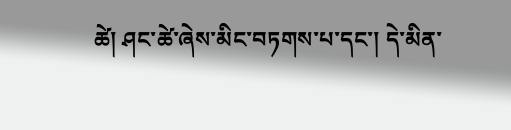ཚེ། ཤང་ཚེ་ཞེས་མིང་བཏགས་པ་དང་། དེ་མིན་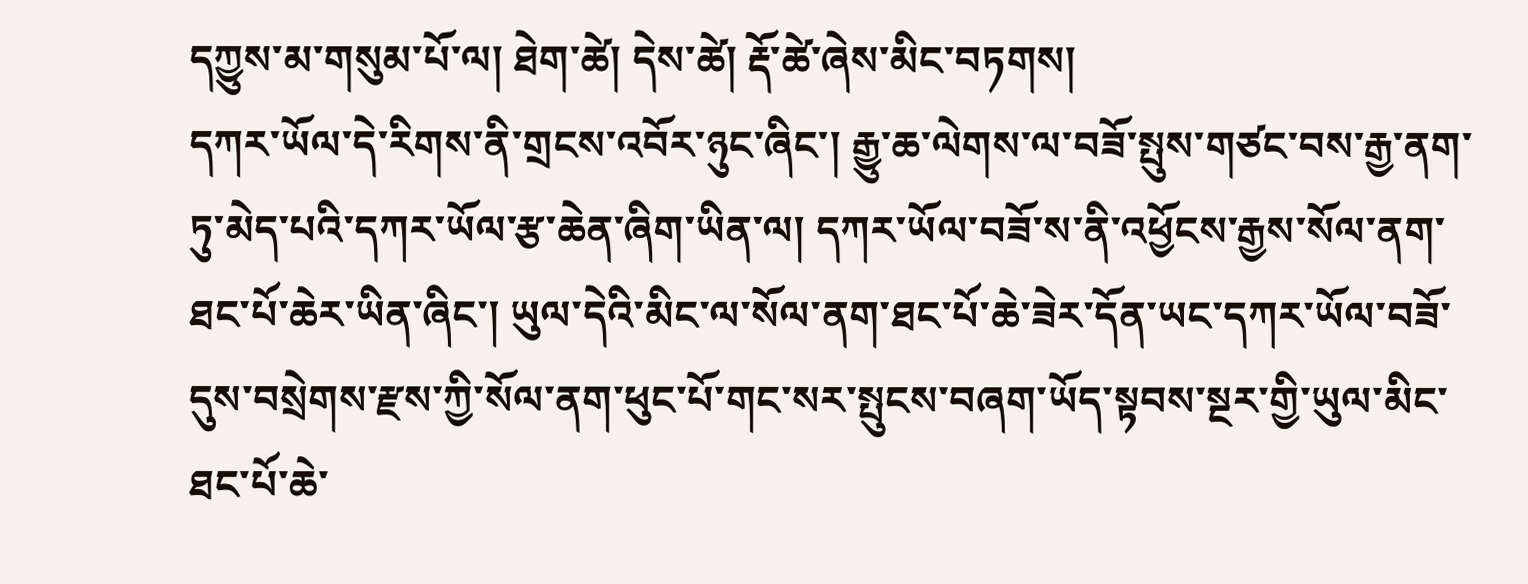དཀྱུས་མ་གསུམ་པོ་ལ། ཐེག་ཚེ། དེས་ཚེ། རྡོ་ཚེ་ཞེས་མིང་བཏགས།
དཀར་ཡོལ་དེ་རིགས་ནི་གྲངས་འབོར་ཉུང་ཞིང་། རྒྱུ་ཆ་ལེགས་ལ་བཟོ་སྤུས་གཙང་བས་རྒྱ་ནག་ཏུ་མེད་པའི་དཀར་ཡོལ་རྩ་ཆེན་ཞིག་ཡིན་ལ། དཀར་ཡོལ་བཟོ་ས་ནི་འཕྱོངས་རྒྱས་སོལ་ནག་ཐང་པོ་ཆེར་ཡིན་ཞིང་། ཡུལ་དེའི་མིང་ལ་སོལ་ནག་ཐང་པོ་ཆེ་ཟེར་དོན་ཡང་དཀར་ཡོལ་བཟོ་དུས་བསྲེགས་རྫས་ཀྱི་སོལ་ནག་ཕུང་པོ་གང་སར་སྤུངས་བཞག་ཡོད་སྟབས་སྔར་གྱི་ཡུལ་མིང་ཐང་པོ་ཆེ་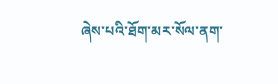ཞེས་པའི་ཐོག་མར་སོལ་ནག་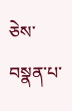ཅེས་བསྣན་པ་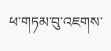ཕ་གཏམ་བུ་འཇགས་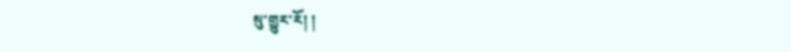སུ་གྱུར་རོ། །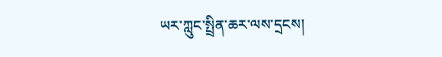ཡར་ཀླུང་སྤྲིན་ཆར་ལས་དྲངས།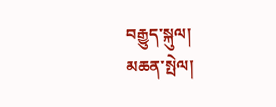བརྒྱུད་སྐུལ།
མཆན་སྤེལ།